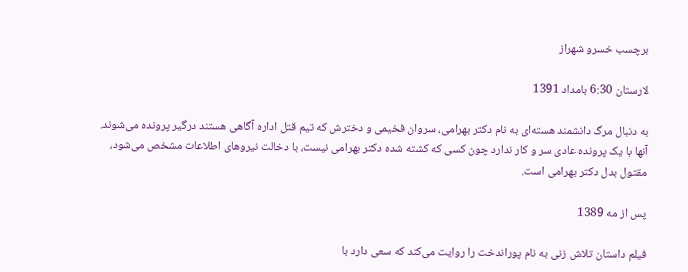برچسب خسرو شهراز

لارستان 6:30 بامداد 1391

به دنبال مرگ دانشمند هسته‌ای به نام دکتر بهرامی، سروان فخیمی و دخترش که تیم قتل اداره آگاهی هستند درگیر پرونده می‌شوند. آنها با یک پرونده عادی سر و کار ندارد چون کسی که کشته شده دکتر بهرامی نیست، با دخالت نیروهای اطلاعات مشخص می‌شود، مقتول بدل دکتر بهرامی است.

پس از مه 1389

فیلم داستان تلاش زنی به نام پوراندخت را روایت می‌کند که سعی دارد با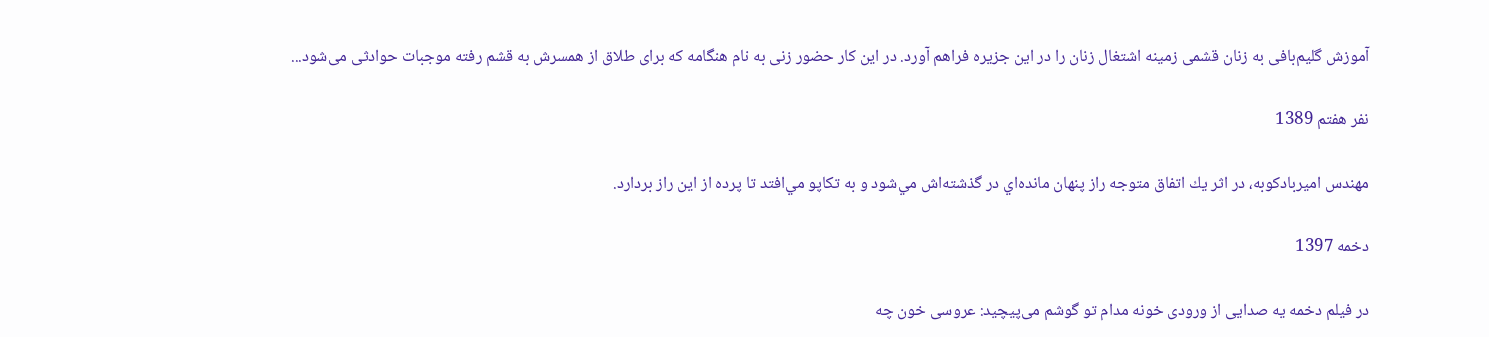آموزش گلیم‌بافی به زنان قشمی زمینه اشتغال زنان را در این جزیره فراهم آورد. در این کار حضور زنی به نام هنگامه که برای طلاق از همسرش به قشم رفته موجبات حوادثی می‌شود...

نفر هفتم 1389

مهندس اميربادكوبه، در اثر يك اتفاق متوجه راز پنهان مانده‌‌اي در گذشته‌اش مي‌شود و به تكاپو مي‌افتد تا پرده از اين راز بردارد.

دخمه 1397

در فیلم دخمه یه صدایی از ورودی خونه مدام تو گوشم می‌پیچید: عروسی خون چه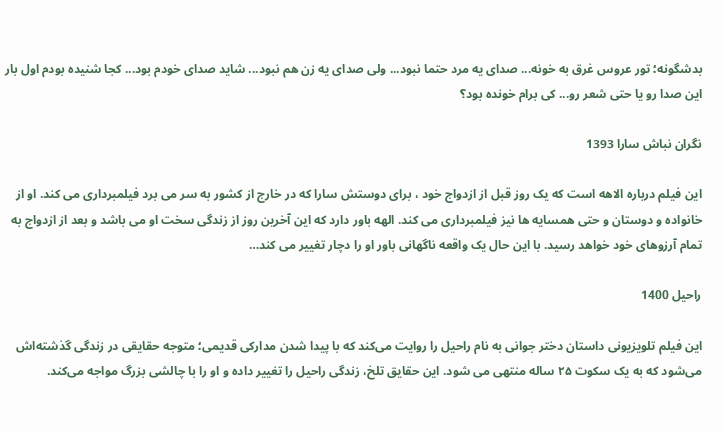بدشگونه؛ تور عروس غرق به خونه... صدای یه مرد حتما نبود... ولی صدای یه زن هم نبود... شاید صدای خودم بود... کجا شنیده بودم اول بار این صدا رو یا حتی شعر رو... کی برام خونده بود؟

نگران نباش سارا 1393

این فیلم درباره الاهه است که یک روز قبل از ازدواج خود ، برای دوستش سارا که در خارج از کشور به سر می برد فیلمبرداری می کند. او از خانواده و دوستان و حتی همسایه ها نیز فیلمبرداری می کند. الهه باور دارد که این آخرین روز از زندگی سخت او می باشد و بعد از ازدواج به تمام آرزوهای خود خواهد رسید. با این حال یک واقعه ناگهانی باور او را دچار تغییر می کند…

راحیل 1400

این فیلم تلویزیونی داستان دختر جوانی به نام راحیل را روایت می‌کند که با پیدا شدن مدارکی قدیمی؛ متوجه حقایقی در زندگی گذشته‌اش می‌شود که به یک سکوت ۲۵ ساله منتهی می شود. این حقایق تلخ، زندگی راحیل را تغییر داده و او را با چالشی بزرگ مواجه می‌کند.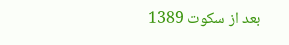بعد از سکوت 1389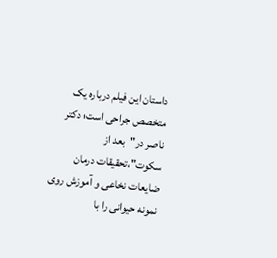داستان این فیلم درباره یک متخصص جراحی است؛ دکتر ناصر در"بعد از سکوت"،تحقیقات درمان ضایعات نخاعی و آموزش روی نمونه حیوانی را با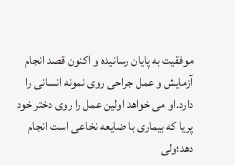موفقیت به پایان رسانیده و اکنون قصد انجام آزمایش و عمل جراحی روی نمونه انسانی را دارد.او می خواهد اولین عمل را روی دختر خود پریا که بیماری با ضایعه نخاعی است انجام دهد؛ولی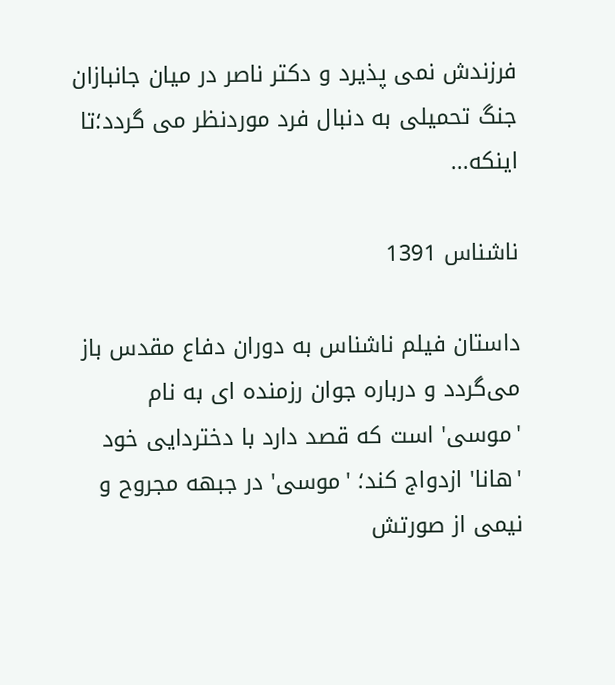فرزندش نمی پذیرد و دکتر ناصر در میان جانبازان جنگ تحمیلی به دنبال فرد موردنظر می گردد؛تا اینکه...

ناشناس 1391

داستان فیلم ناشناس به دوران دفاع مقدس باز می‌گردد و درباره جوان رزمنده ای به نام 'موسی' است كه قصد دارد با دختردایی خود 'هانا' ازدواج كند؛ 'موسی' در جبهه مجروح و نیمی از صورتش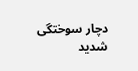دچار سوختگی شدید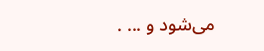می‌شود و ... .